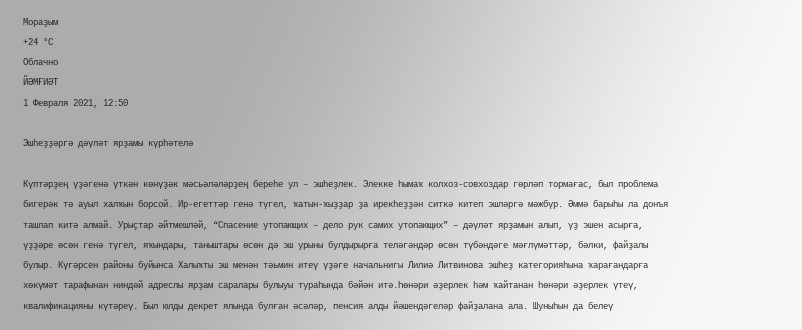Мораҙым
+24 °С
Облачно
ЙӘМҒИӘТ
1 Февраля 2021, 12:50

Эшһеҙҙәргә дәүләт ярҙамы күрһәтелә

Күптәрҙең үҙәгенә үткән көнүҙәк мәсьәләләрҙең береһе ул – эшһеҙлек. Элекке һымаҡ колхоз-совхоздар гөрләп тормағас, был проблема бигерәк тә ауыл халҡын борсой. Ир-егеттәр генә түгел, ҡатын-ҡыҙҙар ҙа ирекһеҙҙән ситкә китеп эшләргә мәжбүр. Әммә барыһы ла донъя ташлап китә алмай. Урыҫтар әйтмешләй, “Спасение утопающих – дело рук самих утопающих” – дәүләт ярҙамын алып, үҙ эшен асырға, үҙҙәре өсөн генә түгел, яҡындары, таныштары өсөн дә эш урыны булдырырға теләгәндәр өсөн түбәндәге мәғлүмәттәр, бәлки, файҙалы булыр. Күгәрсен районы буйынса Халыҡты эш менән тәьмин итеү үҙәге начальнигы Лилиә Литвинова эшһеҙ категорияһына ҡарағандарға хөкүмәт тарафынан ниндәй адреслы ярҙам саралары булыуы тураһында бәйән итә.Һөнәри әҙерлек һәм ҡайтанан һөнәри әҙерлек үтеү, квалификацияны күтәреү. Был юлды декрет ялында булған әсәләр, пенсия алды йәшендәгеләр файҙалана ала. Шуныһын да белеү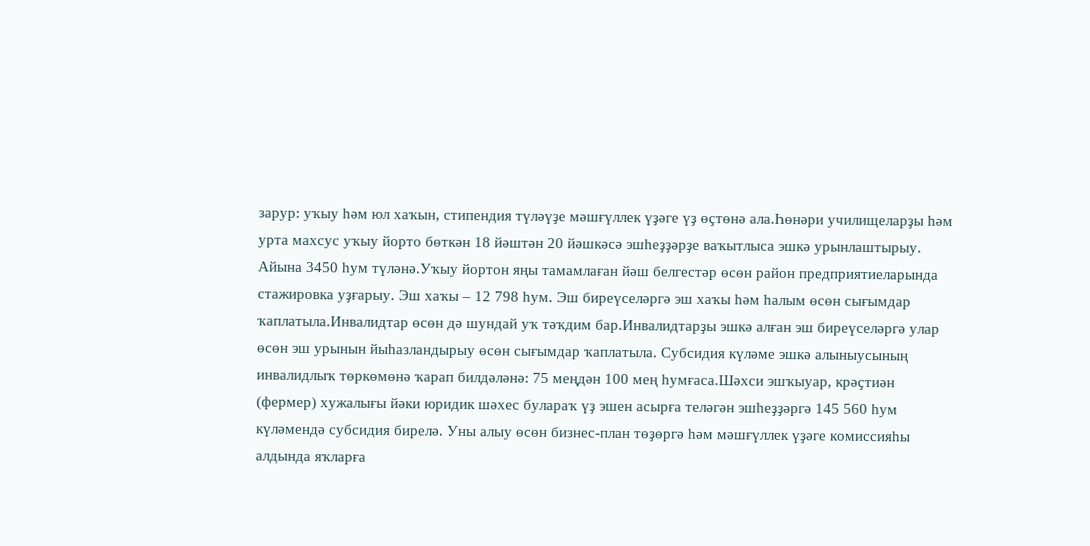зарур: уҡыу һәм юл хаҡын, стипендия түләүҙе мәшғүллек үҙәге үҙ өҫтөнә ала.Һөнәри училищеларҙы һәм урта махсус уҡыу йорто бөткән 18 йәштән 20 йәшкәсә эшһеҙҙәрҙе ваҡытлыса эшкә урынлаштырыу. Айына 3450 һум түләнә.Уҡыу йортон яңы тамамлаған йәш белгестәр өсөн район предприятиеларында стажировка уҙғарыу. Эш хаҡы – 12 798 һум. Эш биреүселәргә эш хаҡы һәм һалым өсөн сығымдар ҡаплатыла.Инвалидтар өсөн дә шундай уҡ тәҡдим бар.Инвалидтарҙы эшкә алған эш биреүселәргә улар өсөн эш урынын йыһазландырыу өсөн сығымдар ҡаплатыла. Субсидия күләме эшкә алыныусының инвалидлыҡ төркөмөнә ҡарап билдәләнә: 75 меңдән 100 мең һумғаса.Шәхси эшҡыуар, крәҫтиән (фермер) хужалығы йәки юридик шәхес булараҡ үҙ эшен асырға теләгән эшһеҙҙәргә 145 560 һум күләмендә субсидия бирелә. Уны алыу өсөн бизнес-план төҙөргә һәм мәшғүллек үҙәге комиссияһы алдында яҡларға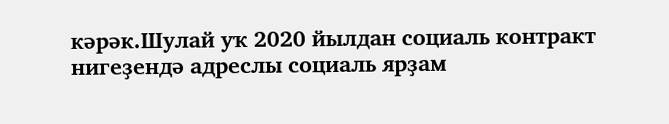кәрәк.Шулай уҡ 2020 йылдан социаль контракт нигеҙендә адреслы социаль ярҙам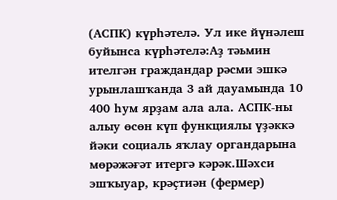(АСПК) күрһәтелә. Ул ике йүнәлеш буйынса күрһәтелә:Аҙ тәьмин ителгән граждандар рәсми эшкә урынлашҡанда 3 ай дауамында 10 400 һум ярҙам ала ала. АСПК-ны алыу өсөн күп функциялы үҙәккә йәки социаль яҡлау органдарына мөрәжәғәт итергә кәрәк.Шәхси эшҡыуар, крәҫтиән (фермер)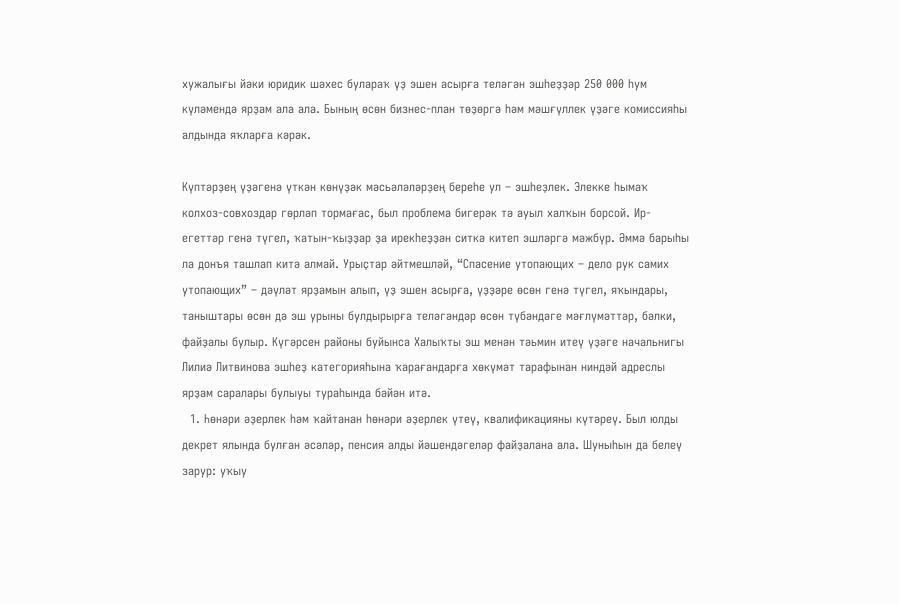хужалығы йәки юридик шәхес булараҡ үҙ эшен асырға теләгән эшһеҙҙәр 250 000 һум күләмендә ярҙам ала ала. Бының өсөн бизнес-план төҙөргә һәм мәшғүллек үҙәге комиссияһы алдында яҡларға кәрәк.

Күптәрҙең үҙәгенә үткән көнүҙәк мәсьәләләрҙең береһе ул – эшһеҙлек. Элекке һымаҡ колхоз-совхоздар гөрләп тормағас, был проблема бигерәк тә ауыл халҡын борсой. Ир-егеттәр генә түгел, ҡатын-ҡыҙҙар ҙа ирекһеҙҙән ситкә китеп эшләргә мәжбүр. Әммә барыһы ла донъя ташлап китә алмай. Урыҫтар әйтмешләй, “Спасение утопающих – дело рук самих утопающих” – дәүләт ярҙамын алып, үҙ эшен асырға, үҙҙәре өсөн генә түгел, яҡындары, таныштары өсөн дә эш урыны булдырырға теләгәндәр өсөн түбәндәге мәғлүмәттәр, бәлки, файҙалы булыр. Күгәрсен районы буйынса Халыҡты эш менән тәьмин итеү үҙәге начальнигы Лилиә Литвинова эшһеҙ категорияһына ҡарағандарға хөкүмәт тарафынан ниндәй адреслы ярҙам саралары булыуы тураһында бәйән итә.
  1. Һөнәри әҙерлек һәм ҡайтанан һөнәри әҙерлек үтеү, квалификацияны күтәреү. Был юлды декрет ялында булған әсәләр, пенсия алды йәшендәгеләр файҙалана ала. Шуныһын да белеү зарур: уҡыу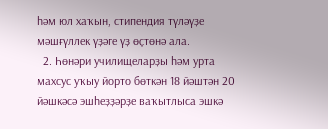һәм юл хаҡын, стипендия түләүҙе мәшғүллек үҙәге үҙ өҫтөнә ала.
  2. Һөнәри училищеларҙы һәм урта махсус уҡыу йорто бөткән 18 йәштән 20 йәшкәсә эшһеҙҙәрҙе ваҡытлыса эшкә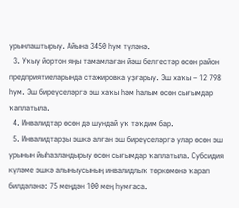урынлаштырыу. Айына 3450 һум түләнә.
  3. Уҡыу йортон яңы тамамлаған йәш белгестәр өсөн район предприятиеларында стажировка уҙғарыу. Эш хаҡы – 12 798 һум. Эш биреүселәргә эш хаҡы һәм һалым өсөн сығымдар ҡаплатыла.
  4. Инвалидтар өсөн дә шундай уҡ тәҡдим бар.
  5. Инвалидтарҙы эшкә алған эш биреүселәргә улар өсөн эш урынын йыһазландырыу өсөн сығымдар ҡаплатыла. Субсидия күләме эшкә алыныусының инвалидлыҡ төркөмөнә ҡарап билдәләнә: 75 меңдән 100 мең һумғаса.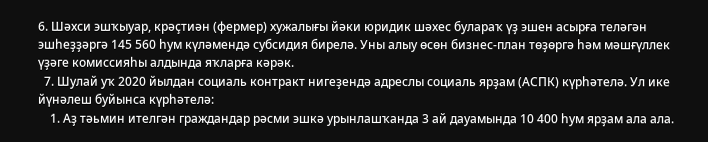6. Шәхси эшҡыуар, крәҫтиән (фермер) хужалығы йәки юридик шәхес булараҡ үҙ эшен асырға теләгән эшһеҙҙәргә 145 560 һум күләмендә субсидия бирелә. Уны алыу өсөн бизнес-план төҙөргә һәм мәшғүллек үҙәге комиссияһы алдында яҡларға кәрәк.
  7. Шулай уҡ 2020 йылдан социаль контракт нигеҙендә адреслы социаль ярҙам (АСПК) күрһәтелә. Ул ике йүнәлеш буйынса күрһәтелә:
    1. Аҙ тәьмин ителгән граждандар рәсми эшкә урынлашҡанда 3 ай дауамында 10 400 һум ярҙам ала ала.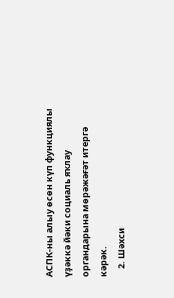АСПК-ны алыу өсөн күп функциялы үҙәккә йәки социаль яҡлау органдарына мөрәжәғәт итергә кәрәк.
    2. Шәхси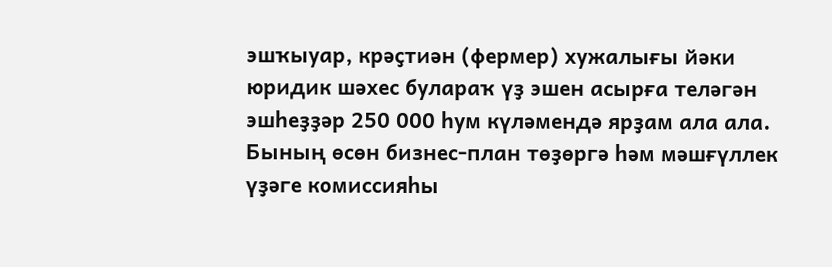эшҡыуар, крәҫтиән (фермер) хужалығы йәки юридик шәхес булараҡ үҙ эшен асырға теләгән эшһеҙҙәр 250 000 һум күләмендә ярҙам ала ала. Бының өсөн бизнес-план төҙөргә һәм мәшғүллек үҙәге комиссияһы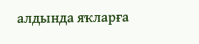алдында яҡларға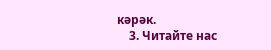кәрәк.
    3. Читайте нас